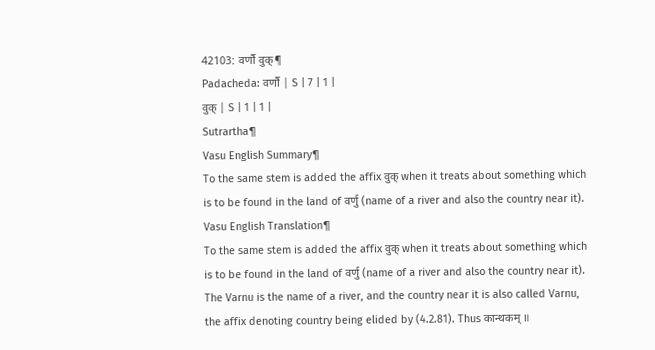42103: वर्णौ वुक्¶
Padacheda: वर्णौ | S | 7 | 1 |
वुक् | S | 1 | 1 |
Sutrartha¶
Vasu English Summary¶
To the same stem is added the affix वुक् when it treats about something which is to be found in the land of वर्णु (name of a river and also the country near it).
Vasu English Translation¶
To the same stem is added the affix वुक् when it treats about something which is to be found in the land of वर्णु (name of a river and also the country near it). The Varnu is the name of a river, and the country near it is also called Varnu, the affix denoting country being elided by (4.2.81). Thus कान्थकम् ॥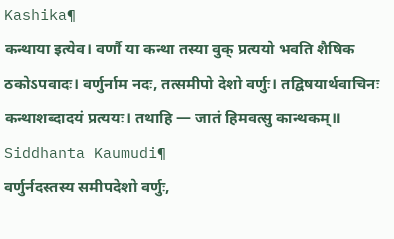Kashika¶
कन्थाया इत्येव। वर्णौ या कन्था तस्या वुक् प्रत्ययो भवति शैषिक ठकोऽपवादः। वर्णुर्नाम नदः, तत्समीपो देशो वर्णुः। तद्विषयार्थवाचिनः कन्थाशब्दादयं प्रत्ययः। तथाहि — जातं हिमवत्सु कान्थकम्॥
Siddhanta Kaumudi¶
वर्णुर्नदस्तस्य समीपदेशो वर्णुः,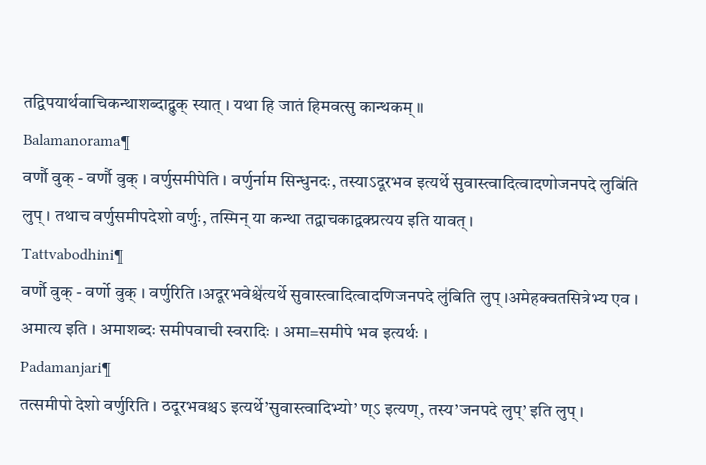तद्विपयार्थवाचिकन्थाशब्दाद्वुक् स्यात् । यथा हि जातं हिमवत्सु कान्थकम् ॥
Balamanorama¶
वर्णौ वुक् - वर्णौ वुक् । वर्णुसमीपेति । वर्णुर्नाम सिन्धुनदः, तस्याऽदूरभव इत्यर्थे सुवास्त्वादित्वादणोजनपदे लुबि॑ति लुप् । तथाच वर्णुसमीपदेशो वर्णुः, तस्मिन् या कन्था तद्वाचकाद्वक्प्रत्यय इति यावत् ।
Tattvabodhini¶
वर्णौ वुक् - वर्णो वुक् । वर्णुरिति ।अदूरभवेश्चे॑त्यर्थे सुवास्त्वादित्वादणिजनपदे लु॑बिति लुप् ।अमेहक्वतसित्रेभ्य एव । अमात्य इति । अमाशब्दः समीपवाची स्वरादिः । अमा=समीपे भव इत्यर्थः ।
Padamanjari¶
तत्समीपो देशो वर्णुरिति । ठदूरभवश्चऽ इत्यर्थे’सुवास्त्वादिभ्यो’ ण्ऽ इत्यण्, तस्य’जनपदे लुप्’ इति लुप् ।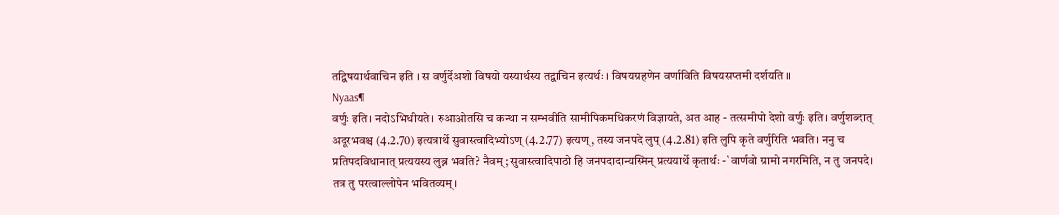तद्विषयार्थवाचिन इति । स वर्णुर्देअशो विषयो यस्यार्थस्य तद्वाचिन इत्यर्थः । विषयग्रहणेन वर्णाविति विषयसप्तमी दर्शयति ॥
Nyaas¶
वर्णुः इति। नदोऽभिधीयते। रुआओतसि च कन्था न सम्भवीति सामीपिकमधिकरणं विज्ञायते, अत आह - तत्समीपो देशो वर्णुः इति। वर्णुशब्दात् अदूरभवश्च (4.2.70) इत्यत्रार्थे सुवास्त्वादिभ्योऽण् (4.2.77) इत्यण्, तस्य जनपदे लुप् (4.2.81) इति लुपि कृते वर्णुरिति भवति। ननु च प्रतिपदविधानात् प्रत्ययस्य लुब्न भवति? नैवम्; सुवास्त्वादिपाठो हि जनपदादान्यस्मिन् प्रत्ययार्थे कृतार्थः -`वार्णवो ग्रामो नगरमिति, न तु जनपदे। तत्र तु परत्वाल्लोपेन भवितव्यम्।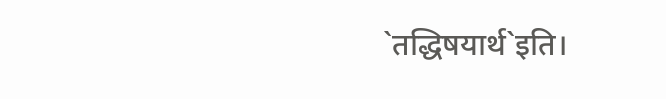`तद्धिषयार्थ`इति।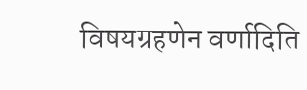विषयग्रहणेन वर्णादिति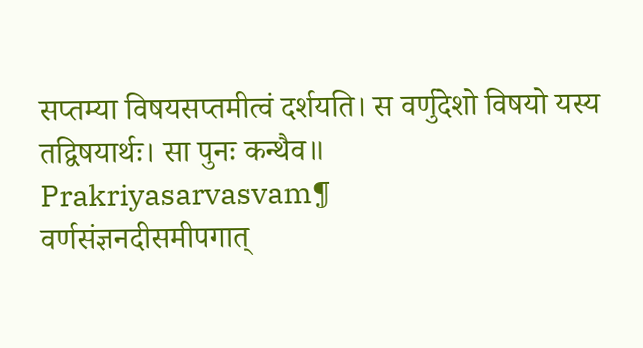सप्तम्या विषयसप्तमीत्वं दर्शयति। स वर्णुदेशो विषयो यस्य तद्विषयार्थः। सा पुनः कन्थैव॥
Prakriyasarvasvam¶
वर्णसंज्ञनदीसमीपगात्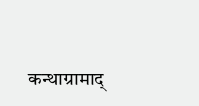कन्थाग्रामाद्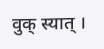वुक् स्यात् ।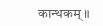कान्थकम् ॥